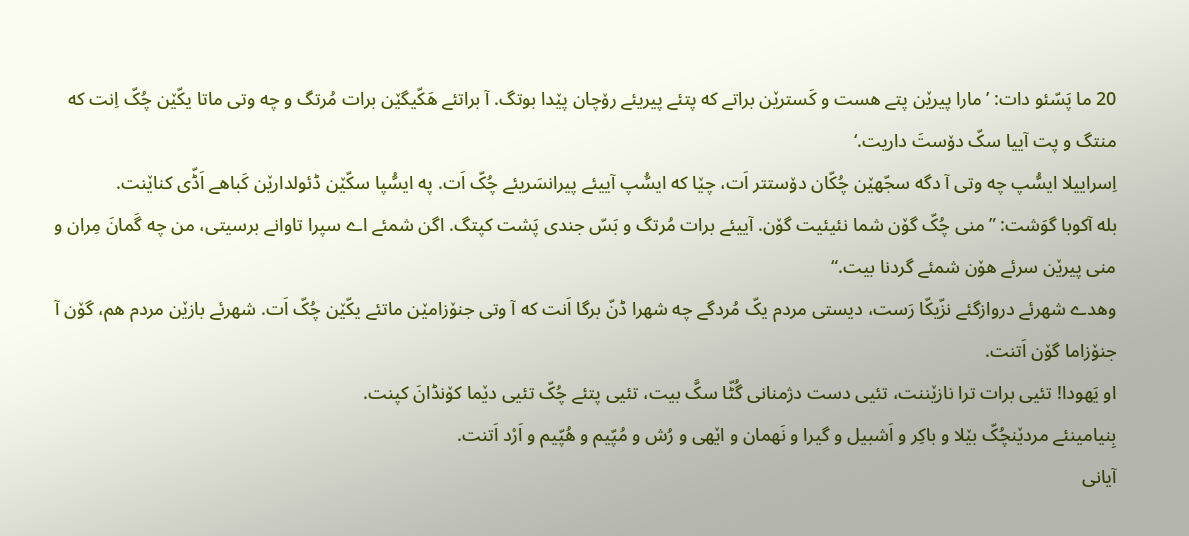20 ما پَسّئو دات: ’مارا پیرێن پتے هست و کَسترێن براتے که پتئے پیریئے رۆچان پێدا بوتگ. آ براتئے هَکّیگێن برات مُرتگ و چه وتی ماتا یکّێن چُکّ اِنت که منتگ و پت آییا سکّ دۆستَ داریت.‘
اِسراییلا ایسُّپ چه وتی آ دگه سجّهێن چُکّان دۆستتر اَت، چێا که ایسُّپ آییئے پیرانسَریئے چُکّ اَت. په ایسُّپا سکّێن ڈئولدارێن کَباهے اَڈّی کناێنت.
بله آکوبا گوَشت: ”منی چُکّ گۆن شما نئیئیت گۆن. آییئے برات مُرتگ و بَسّ جندی پَشت کپتگ. اگن شمئے اے سپرا تاوانے برسیتی، من چه گَمانَ مِران و منی پیرێن سرئے هۆن شمئے گردنا بیت.“
وهدے شهرئے دروازگئے نزّیکّا رَست، دیستی مردم یکّ مُردگے چه شهرا ڈنّ برگا اَنت که آ وتی جنۆزامێن ماتئے یکّێن چُکّ اَت. شهرئے بازێن مردم هم، گۆن آ جنۆزاما گۆن اَتنت.
او یَهودا! تئیی برات ترا نازێننت، تئیی دست دژمنانی گُٹّا سکَّ بیت، تئیی پتئے چُکّ تئیی دێما کۆنڈانَ کپنت.
بِنیامینئے مردێنچُکّ بێلا و باکِر و اَشبیل و گیرا و نَهمان و اێهی و رُش و مُپّیم و هُپّیم و اَرْد اَتنت.
آیانی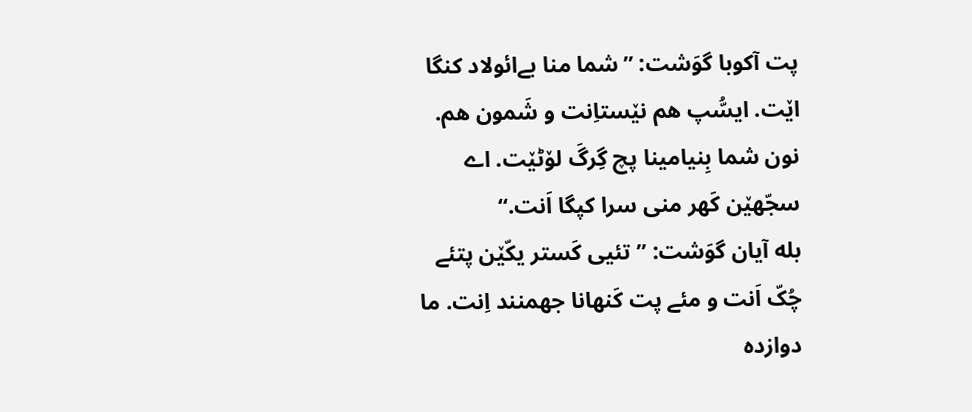پت آکوبا گوَشت: ”شما منا بےائولاد کنگا اێت. ایسُّپ هم نێستاِنت و شَمون هم. نون شما بِنیامینا پچ گِرگَ لۆٹێت. اے سجّهێن کَهر منی سرا کپگا اَنت.“
بله آیان گوَشت: ”تئیی کَستر یکّێن پتئے چُکّ اَنت و مئے پت کَنهانا جهمنند اِنت. ما دوازده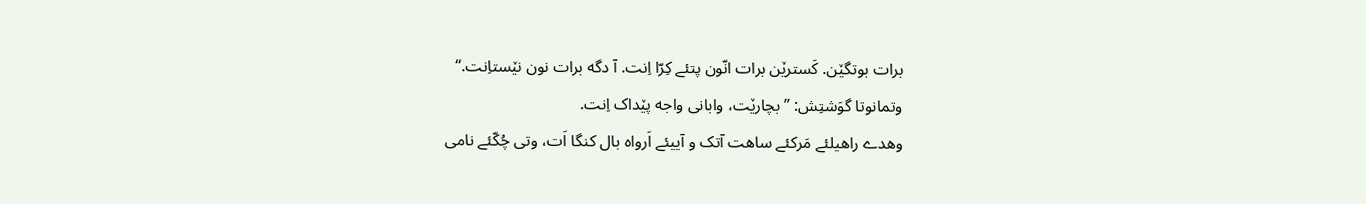برات بوتگێن. کَسترێن برات انّون پتئے کِرّا اِنت. آ دگه برات نون نێستاِنت.“
وتمانوتا گوَشتِش: ”بچارێت، وابانی واجه پێداک اِنت.
وهدے راهیلئے مَرکئے ساهت آتک و آییئے اَرواه بال کنگا اَت، وتی چُکّئے نامی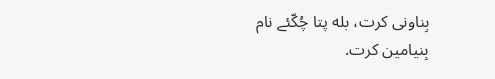بِناونی کرت، بله پتا چُکّئے نام بِنیامین کرت.